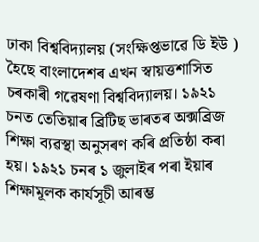ঢাকা বিশ্ববিদ্যালয় (সংক্ষিপ্তভাৱে ডি ইউ ) হৈছে বাংলাদেশৰ এখন স্বায়ত্তশাসিত চৰকাৰী গৱেষণা বিশ্ববিদ্যালয়। ১৯২১ চনত তেতিয়াৰ ব্ৰিটিছ ভাৰতৰ অক্সব্ৰিজ শিক্ষা ব্যৱস্থা অনুসৰণ কৰি প্ৰতিষ্ঠা কৰা হয়। ১৯২১ চনৰ ১ জুলাইৰ পৰা ইয়াৰ শিক্ষামূলক কাৰ্যসূচী আৰম্ভ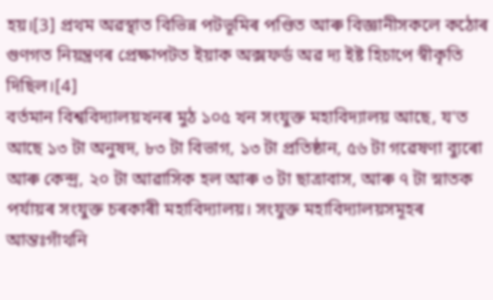হয়।[3] প্ৰথম অৱস্থাত বিভিন্ন পটভূমিৰ পণ্ডিত আৰু বিজ্ঞানীসকলে কঠোৰ গুণগত নিয়ন্ত্ৰণৰ প্ৰেক্ষাপটত ইয়াক অক্সফৰ্ড অৱ দ্য ইষ্ট হিচাপে স্বীকৃতি দিছিল।[4]
বৰ্তমান বিশ্ববিদ্যালয়খনৰ মুঠ ১০৫ খন সংযুক্ত মহাবিদ্যালয় আছে, য'ত আছে ১৩ টা অনুষদ, ৮৩ টা বিভাগ, ১৩ টা প্ৰতিষ্ঠান, ৫৬ টা গৱেষণা ব্যুৰো আৰু কেন্দ্ৰ, ২০ টা আৱাসিক হল আৰু ৩ টা ছাত্ৰাবাস, আৰু ৭ টা স্নাতক পৰ্যায়ৰ সংযুক্ত চৰকাৰী মহাবিদ্যালয়। সংযুক্ত মহাবিদ্যালয়সমূহৰ আন্তঃগাঁথনি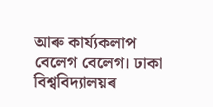আৰু কাৰ্য্যকলাপ বেলেগ বেলেগ। ঢাকা বিশ্ববিদ্যালয়ৰ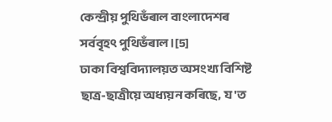কেন্দ্ৰীয় পুথিভঁৰাল বাংলাদেশৰ সৰ্ববৃহৎ পুথিভঁৰাল।[5]
ঢাকা বিশ্ববিদ্যালয়ত অসংখ্য বিশিষ্ট ছাত্ৰ-ছাত্ৰীয়ে অধ্যয়ন কৰিছে, য'ত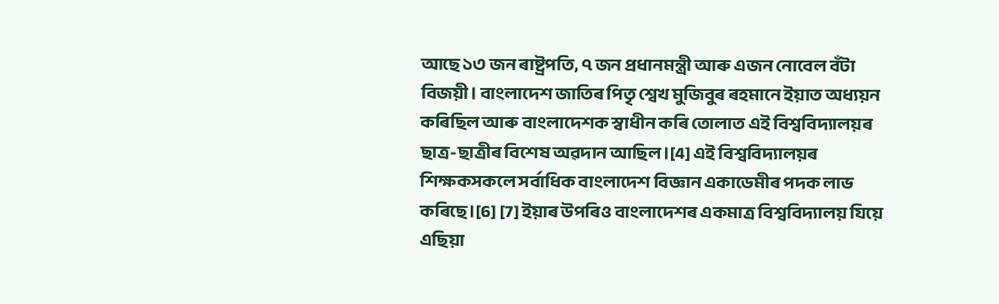আছে ১৩ জন ৰাষ্ট্ৰপতি, ৭ জন প্ৰধানমন্ত্ৰী আৰু এজন নোবেল বঁটা বিজয়ী। বাংলাদেশ জাতিৰ পিতৃ শ্বেখ মুজিবুৰ ৰহমানে ইয়াত অধ্যয়ন কৰিছিল আৰু বাংলাদেশক স্বাধীন কৰি তোলাত এই বিশ্ববিদ্যালয়ৰ ছাত্ৰ-ছাত্ৰীৰ বিশেষ অৱদান আছিল।[4] এই বিশ্ববিদ্যালয়ৰ শিক্ষকসকলে সৰ্বাধিক বাংলাদেশ বিজ্ঞান একাডেমীৰ পদক লাভ কৰিছে।[6] [7] ইয়াৰ উপৰিও বাংলাদেশৰ একমাত্ৰ বিশ্ববিদ্যালয় যিয়ে এছিয়া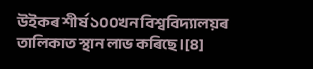উইকৰ শীৰ্ষ ১০০খন বিশ্ববিদ্যালয়ৰ তালিকাত স্থান লাভ কৰিছে।[8]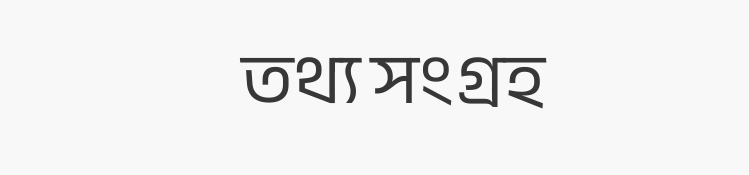তথ্য সংগ্ৰহ